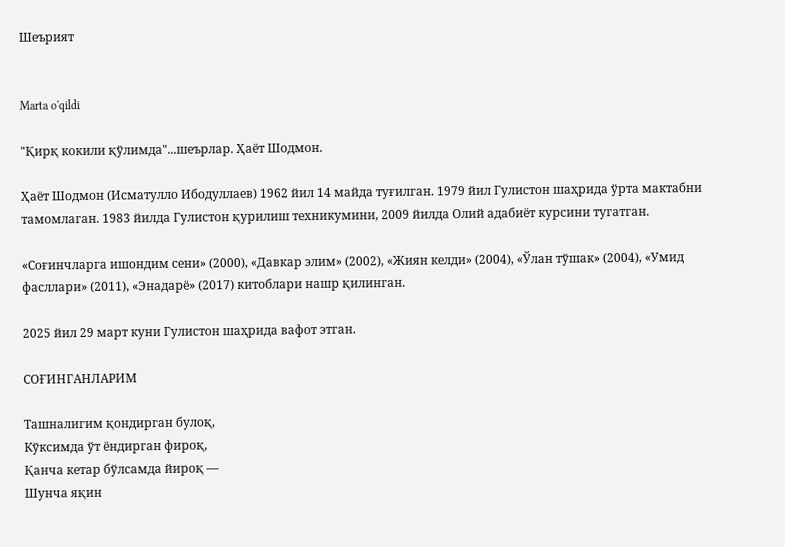Шеърият


Marta o'qildi

"Қирқ кокили қўлимда"...шеърлар. Ҳаёт Шодмон.

Ҳаёт Шодмон (Исматулло Ибодуллаев) 1962 йил 14 майда туғилган. 1979 йил Гулистон шаҳрида ўрта мактабни тамомлаган. 1983 йилда Гулистон қурилиш техникумини, 2009 йилда Олий адабиёт курсини тугатган.

«Соғинчларга ишондим сени» (2000), «Давкар элим» (2002), «Жиян келди» (2004), «Ўлан тўшак» (2004), «Умид фасллари» (2011), «Энадарё» (2017) китоблари нашр қилинган.

2025 йил 29 март куни Гулистон шаҳрида вафот этган.

СОҒИНГАНЛАРИМ

Ташналигим қондирган булоқ,
Кўксимда ўт ёндирган фироқ,
Қанча кетар бўлсамда йироқ —
Шунча яқин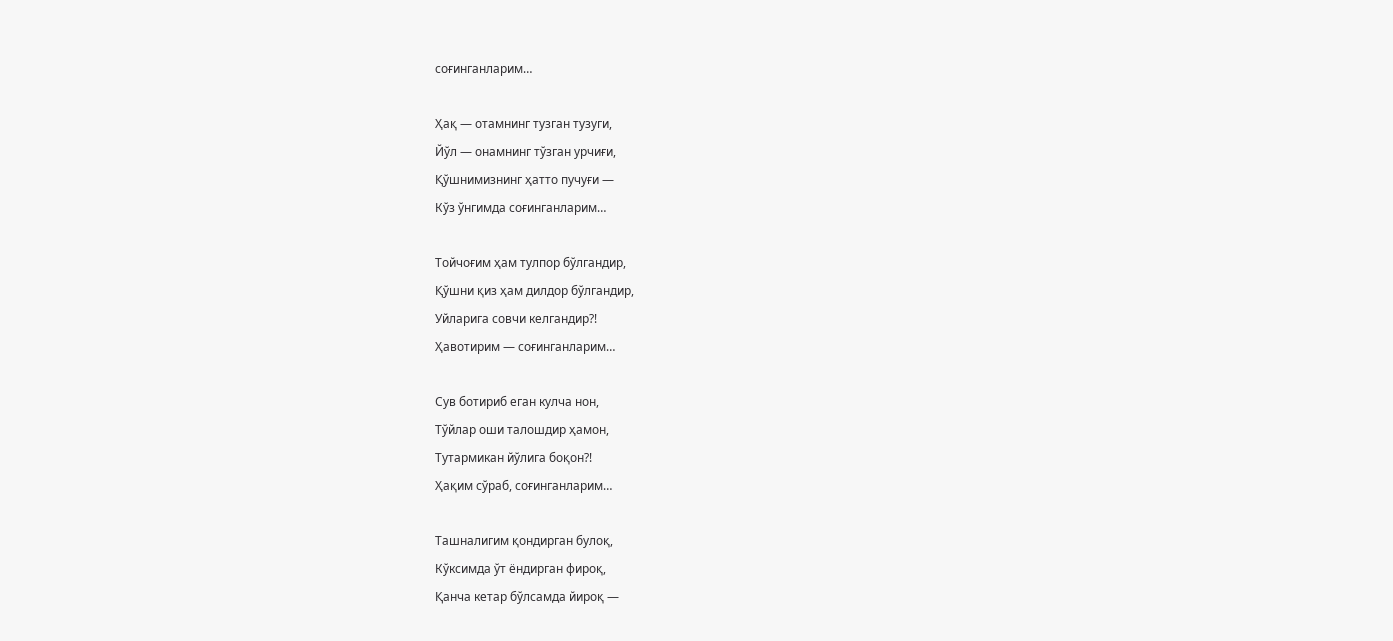соғинганларим…

Ҳақ — отамнинг тузган тузуги,
Йўл — онамнинг тўзган урчиғи,
Қўшнимизнинг ҳатто пучуғи —
Кўз ўнгимда соғинганларим…

Тойчоғим ҳам тулпор бўлгандир,
Қўшни қиз ҳам дилдор бўлгандир,
Уйларига совчи келгандир?!
Ҳавотирим — соғинганларим…

Сув ботириб еган кулча нон,
Тўйлар оши талошдир ҳамон,
Тутармикан йўлига боқон?!
Ҳақим сўраб, соғинганларим…

Ташналигим қондирган булоқ,
Кўксимда ўт ёндирган фироқ,
Қанча кетар бўлсамда йироқ —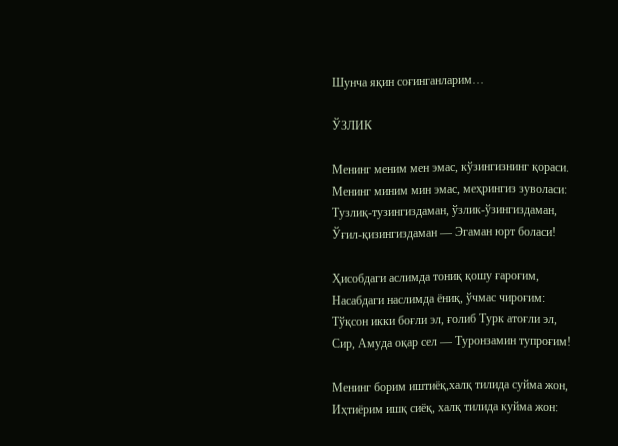Шунча яқин соғинганларим…

ЎЗЛИК

Менинг меним мен эмас, кўзингизнинг қораси.
Менинг миним мин эмас, меҳрингиз зуволаси:
Тузлиқ-тузингиздаман, ўзлик-ўзингиздаман,
Ўғил-қизингиздаман — Эгаман юрт боласи!

Ҳисобдаги аслимда тониқ қошу ғароғим,
Насабдаги наслимда ёниқ, ўчмас чироғим:
Тўқсон икки боғли эл, ғолиб Турк атоғли эл,
Сир, Амуда оқар сел — Туронзамин тупроғим!

Менинг борим иштиёқ,халқ тилида суйма жон,
Иҳтиёрим ишқ сиёқ, халқ тилида куйма жон: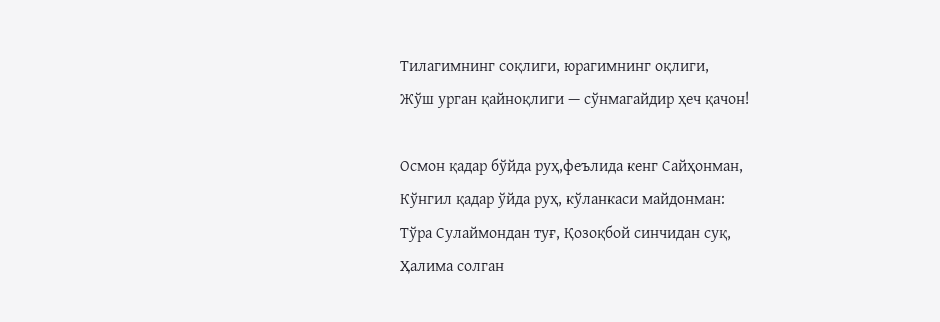Тилагимнинг соқлиги, юрагимнинг оқлиги,
Жўш урган қайноқлиги — сўнмагайдир ҳеч қачон!

Осмон қадар бўйда руҳ,феълида кенг Сайҳонман,
Кўнгил қадар ўйда руҳ, кўланкаси майдонман:
Тўра Сулаймондан туғ, Қозоқбой синчидан суқ,
Ҳалима солган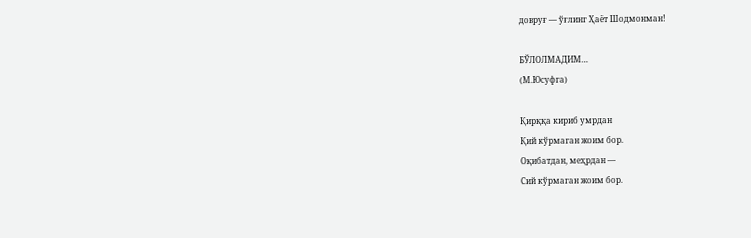довруғ — ўғлинг Ҳаёт Шодмонман!

БЎЛОЛМАДИМ…
(М.Юсуфга)

Қирққа кириб умрдан
Қий кўрмаган жоим бор.
Оқибатдан, меҳрдан —
Сий кўрмаган жоим бор.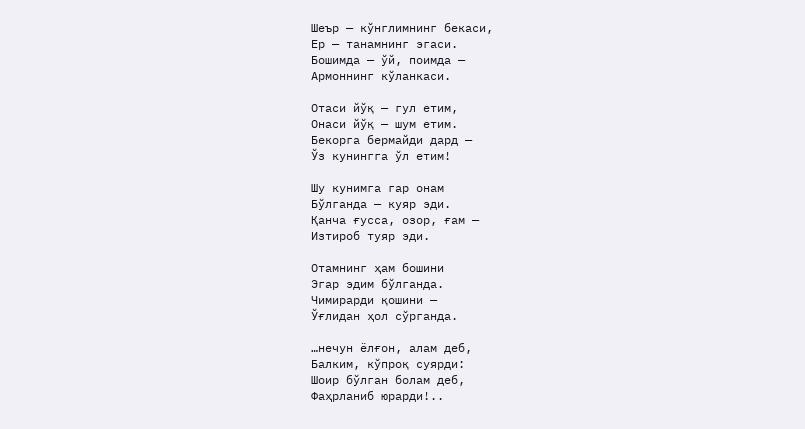Шеър — кўнглимнинг бекаси,
Ер — танамнинг эгаси.
Бошимда — ўй, поимда —
Армоннинг кўланкаси.

Отаси йўқ — гул етим,
Онаси йўқ — шум етим.
Бекорга бермайди дард —
Ўз кунингга ўл етим!

Шу кунимга гар онам
Бўлганда — куяр эди.
Қанча ғусса, озор, ғам —
Изтироб туяр эди.

Отамнинг ҳам бошини
Эгар эдим бўлганда.
Чимирарди қошини —
Ўғлидан ҳол сўрганда.

…нечун ёлғон, алам деб,
Балким, кўпроқ суярди:
Шоир бўлган болам деб,
Фаҳрланиб юрарди!..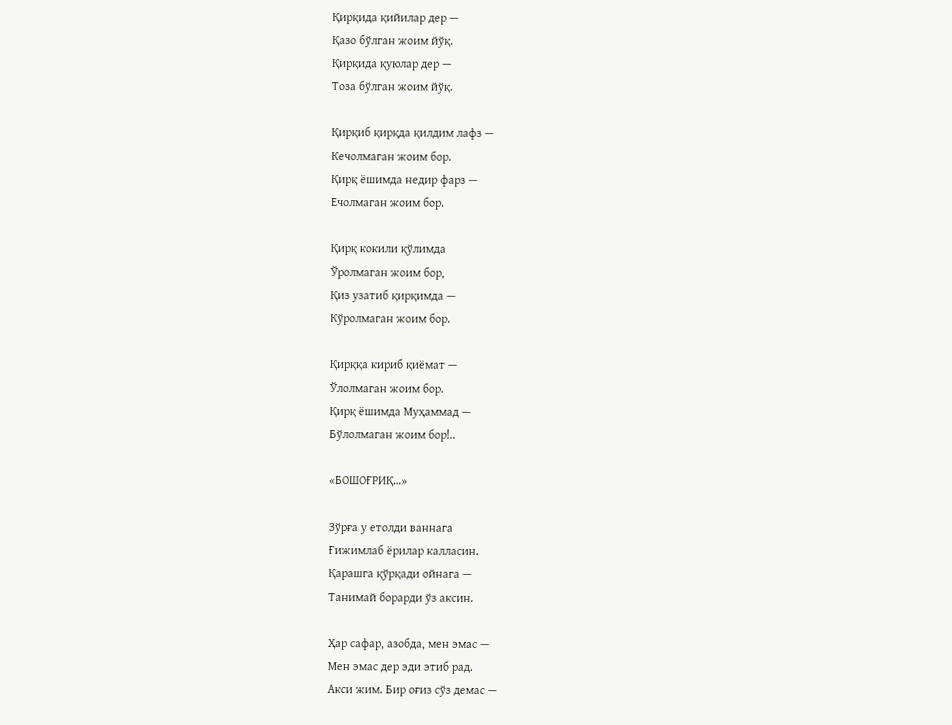Қирқида қийилар дер —
Қазо бўлган жоим йўқ.
Қирқида қуюлар дер —
Тоза бўлган жоим йўқ.

Қирқиб қирқда қилдим лафз —
Кечолмаган жоим бор.
Қирқ ёшимда недир фарз —
Ечолмаган жоим бор.

Қирқ кокили қўлимда
Ўролмаган жоим бор,
Қиз узатиб қирқимда —
Кўролмаган жоим бор.

Қирққа кириб қиёмат —
Ўлолмаган жоим бор.
Қирқ ёшимда Муҳаммад —
Бўлолмаган жоим бор!..

«БОШОҒРИҚ…»

Зўрға у етолди ваннага
Ғижимлаб ёрилар калласин.
Қарашга қўрқади ойнага —
Танимай борарди ўз аксин.

Ҳар сафар, азобда, мен эмас —
Мен эмас дер эди этиб рад.
Акси жим. Бир оғиз сўз демас —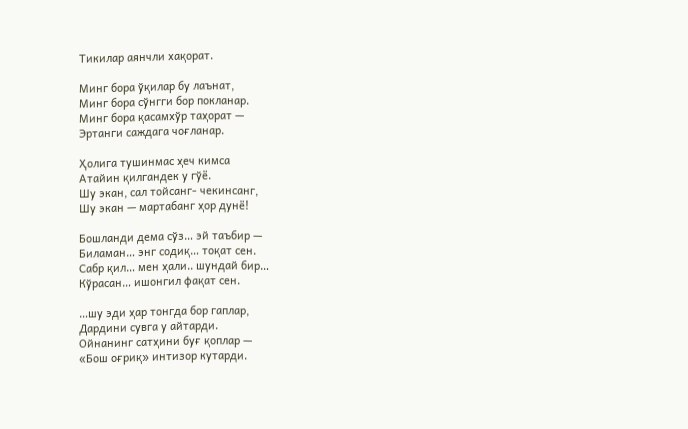Тикилар аянчли хақорат.

Минг бора ўқилар бу лаънат,
Минг бора сўнгги бор покланар.
Минг бора қасамхўр таҳорат —
Эртанги саждага чоғланар.

Ҳолига тушинмас ҳеч кимса
Атайин қилгандек у гўё.
Шу экан, сал тойсанг- чекинсанг,
Шу экан — мартабанг ҳор дунё!

Бошланди дема сўз… эй таъбир —
Биламан… энг содиқ… тоқат сен.
Сабр қил… мен ҳали.. шундай бир…
Кўрасан… ишонгил фақат сен.

…шу эди ҳар тонгда бор гаплар,
Дардини сувга у айтарди.
Ойнанинг сатҳини буғ қоплар —
«Бош оғриқ» интизор кутарди.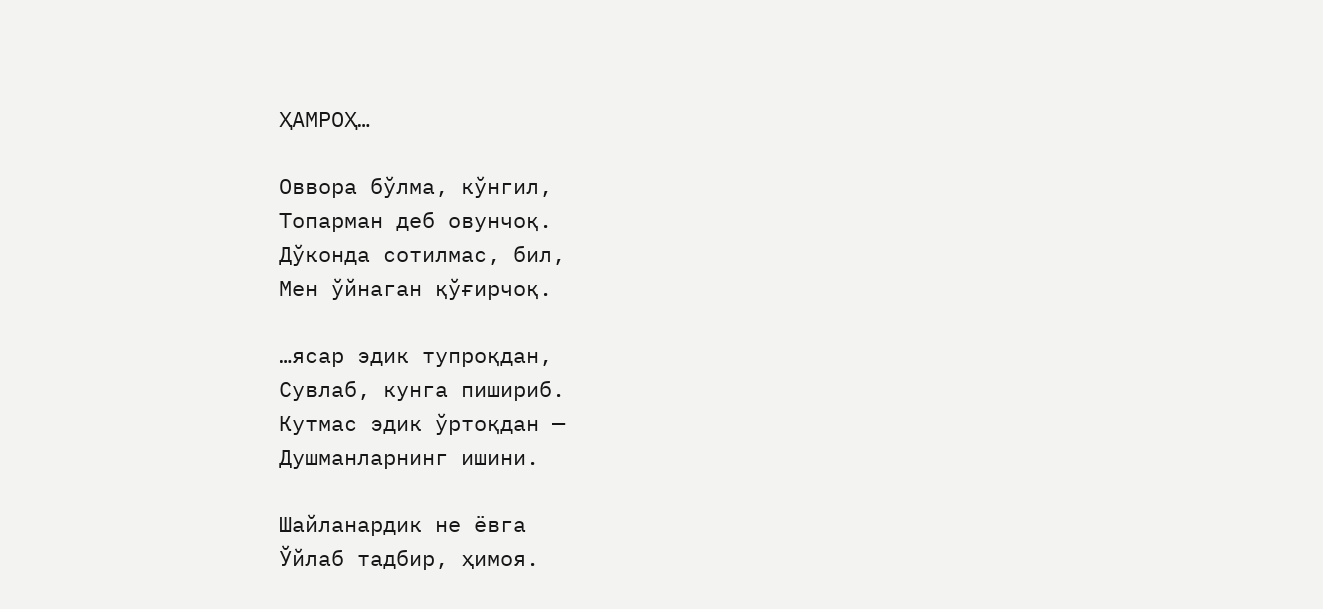ҲАМРОҲ…

Оввора бўлма, кўнгил,
Топарман деб овунчоқ.
Дўконда сотилмас, бил,
Мен ўйнаган қўғирчоқ.

…ясар эдик тупроқдан,
Сувлаб, кунга пишириб.
Кутмас эдик ўртоқдан —
Душманларнинг ишини.

Шайланардик не ёвга
Ўйлаб тадбир, ҳимоя.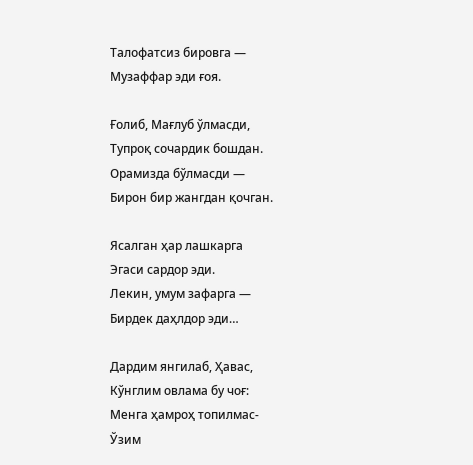Талофатсиз бировга —
Музаффар эди ғоя.

Ғолиб, Мағлуб ўлмасди,
Тупроқ сочардик бошдан.
Орамизда бўлмасди —
Бирон бир жангдан қочган.

Ясалган ҳар лашкарга
Эгаси сардор эди.
Лекин, умум зафарга —
Бирдек даҳлдор эди…

Дардим янгилаб, Ҳавас,
Кўнглим овлама бу чоғ:
Менга ҳамроҳ топилмас-
Ўзим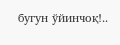бугун ўйинчоқ!..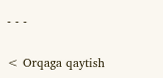- - -


< Orqaga qaytish